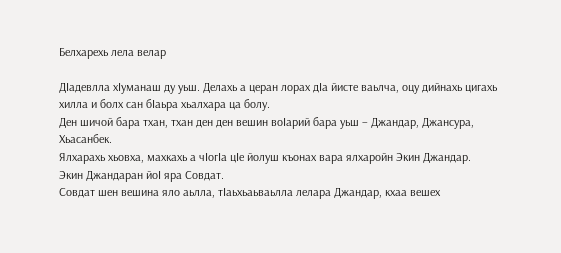Белхарехь лела велар

ДIадевлла хIуманаш ду уьш. Делахь а церан лорах дIа йисте ваьлча, оцу дийнахь цигахь хилла и болх сан бIаьра хьалхара ца болу.
Ден шичой бара тхан, тхан ден ден вешин воIарий бара уьш – Джандар, Джансура, Хьасанбек.
Ялхарахь хьовха, махкахь а чIогIа цIе йолуш къонах вара ялхаройн Экин Джандар.
Экин Джандаран йоI яра Совдат.
Совдат шен вешина яло аьлла, тIаьхьаьваьлла лелара Джандар, кхаа вешех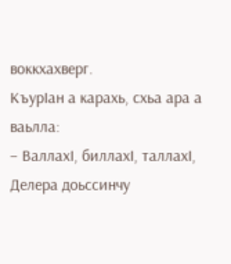воккхахверг.
КъурIан а карахь, схьа ара а ваьлла:
– ВаллахI, биллахI, таллахI, Делера доьссинчу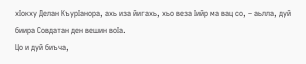хIокху Делан КъурIанора, ахь иза йигахь, хьо веза Iийр ма вац со, – аьлла, дуй биира Совдатан ден вешин воIа.
Цо и дуй биъча,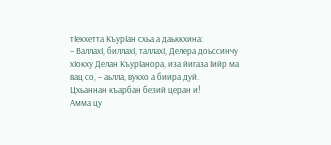тIекхетта КъурIан схьа а даьккхина:
– ВаллахI, биллахI, таллахI, Делера доьссинчу хIокху Делан КъурIанора, иза йигаза Iийр ма вац со, – аьлла, вукхо а биира дуй.
Цхьаннан къарбан безий церан и!
Амма цу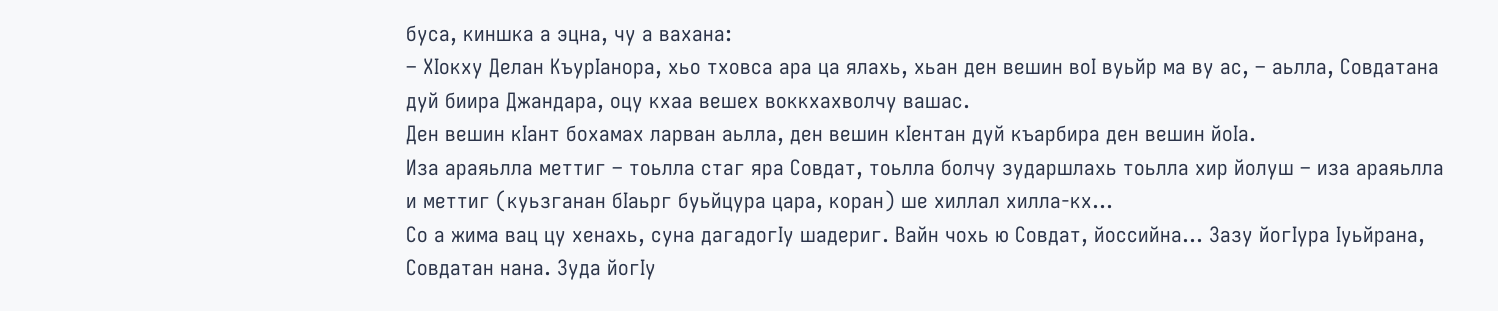буса, киншка а эцна, чу а вахана:
– ХIокху Делан КъурIанора, хьо тховса ара ца ялахь, хьан ден вешин воI вуьйр ма ву ас, – аьлла, Совдатана дуй биира Джандара, оцу кхаа вешех воккхахволчу вашас.
Ден вешин кIант бохамах ларван аьлла, ден вешин кIентан дуй къарбира ден вешин йоIа.
Иза араяьлла меттиг – тоьлла стаг яра Совдат, тоьлла болчу зударшлахь тоьлла хир йолуш – иза араяьлла и меттиг (куьзганан бIаьрг буьйцура цара, коран) ше хиллал хилла-кх…
Со а жима вац цу хенахь, суна дагадогIу шадериг. Вайн чохь ю Совдат, йоссийна… Зазу йогIура Iуьйрана, Совдатан нана. Зуда йогIу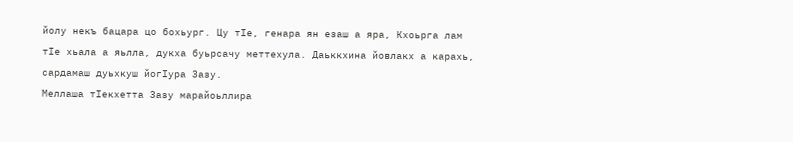йолу некъ бацара цо бохьург. Цу тIе, генара ян езаш а яра, Кхоьрга лам тIе хьала а яьлла, дукха буьрсачу меттехула. Даьккхина йовлакх а карахь, сардамаш дуьхкуш йогIура Зазу.
Меллаша тIекхетта Зазу марайоьллира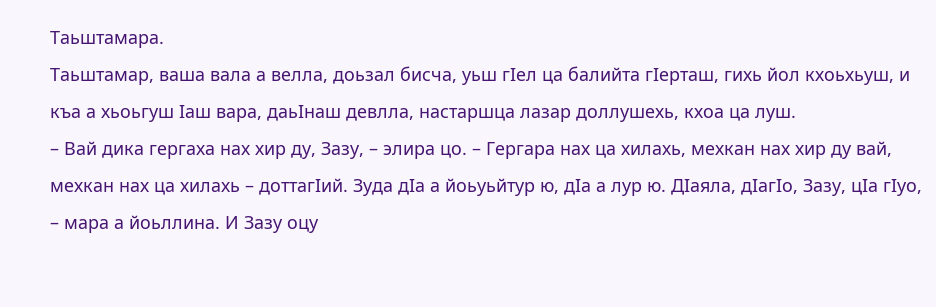Таьштамара.
Таьштамар, ваша вала а велла, доьзал бисча, уьш гIел ца балийта гIерташ, гихь йол кхоьхьуш, и къа а хьоьгуш Iаш вара, даьIнаш девлла, настаршца лазар доллушехь, кхоа ца луш.
– Вай дика гергаха нах хир ду, Зазу, – элира цо. – Гергара нах ца хилахь, мехкан нах хир ду вай, мехкан нах ца хилахь – доттагIий. Зуда дIа а йоьуьйтур ю, дIа а лур ю. ДIаяла, дIагIо, Зазу, цIа гIуо, – мара а йоьллина. И Зазу оцу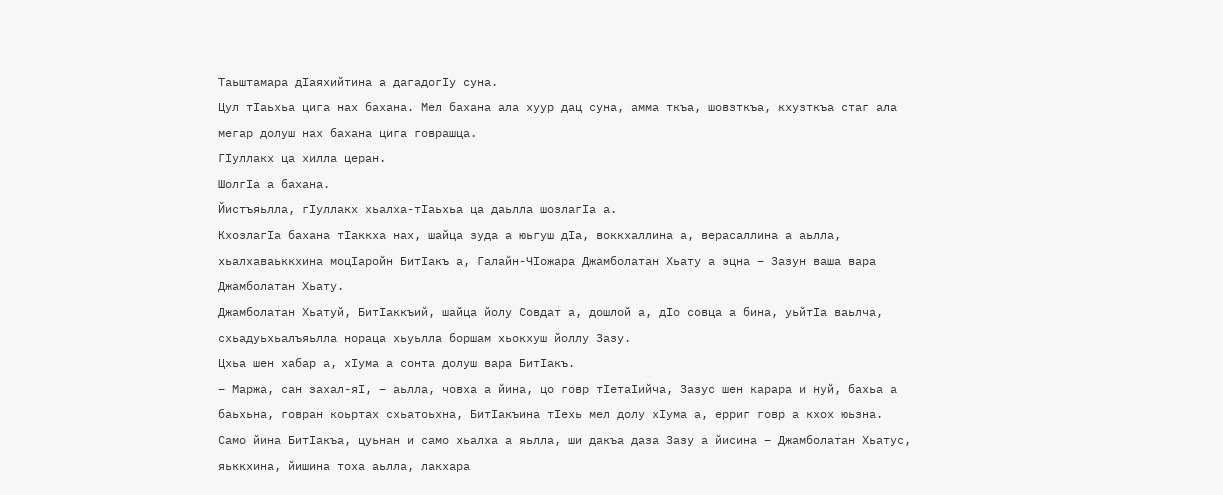Таьштамара дIаяхийтина а дагадогIу суна.
Цул тIаьхьа цига нах бахана. Мел бахана ала хуур дац суна, амма ткъа, шовзткъа, кхузткъа стаг ала мегар долуш нах бахана цига говрашца.
ГIуллакх ца хилла церан.
ШолгIа а бахана.
Йистъяьлла, гIуллакх хьалха-тIаьхьа ца даьлла шозлагIа а.
КхозлагIа бахана тIаккха нах, шайца зуда а юьгуш дIа, воккхаллина а, верасаллина а аьлла, хьалхаваьккхина моцIаройн БитIакъ а, Галайн-ЧIожара Джамболатан Хьату а эцна – Зазун ваша вара Джамболатан Хьату.
Джамболатан Хьатуй, БитIаккъий, шайца йолу Совдат а, дошлой а, дIо совца а бина, уьйтIа ваьлча, схьадуьхьалъяьлла нораца хьуьлла боршам хьокхуш йоллу Зазу.
Цхьа шен хабар а, хIума а сонта долуш вара БитIакъ.
– Маржа, сан захал-яI, – аьлла, човха а йина, цо говр тIетаIийча, Зазус шен карара и нуй, бахьа а баьхьна, говран коьртах схьатоьхна, БитIакъина тIехь мел долу хIума а, ерриг говр а кхох юьзна.
Само йина БитIакъа, цуьнан и само хьалха а яьлла, ши дакъа даза Зазу а йисина – Джамболатан Хьатус, яьккхина, йишина тоха аьлла, лакхара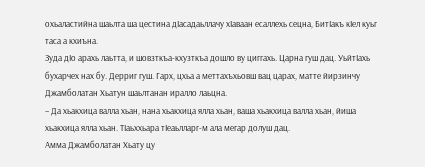охьаластийна шаьлта ша цестина дIасадаьллачу хIаваан есаллехь сецна, БитIакъ кIел куьг таса а кхиъна.
Зуда дIо арахь лаьтта, и шовзткъа-кхузткъа дошло ву циггахь. Царна гуш дац. УьйтIахь бухарчех нах бу. Дерриг гуш. Гарх, цхьа а меттахъхьовш вац царах, матте йирзинчу Джамболатан Хьатун шаьлтанан иралло лаьцна.
– Да хьакхица валла хьан, нана хьакхица ялла хьан, ваша хьакхица валла хьан, йиша хьакхица ялла хьан. ТIаьххьара тIеаьлларг-м ала мегар долуш дац.
Амма Джамболатан Хьату цу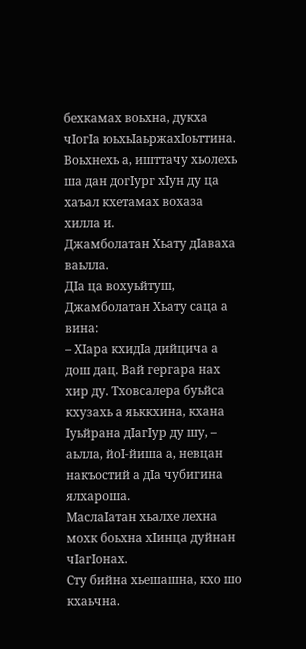бехкамах воьхна, дукха чIогIа юьхьIаьржахIоьттина. Воьхнехь а, ишттачу хьолехь ша дан догIург хIун ду ца хаъал кхетамах вохаза хилла и.
Джамболатан Хьату дIаваха ваьлла.
ДIа ца вохуьйтуш, Джамболатан Хьату саца а вина:
– ХIара кхидIа дийцича а дош дац. Вай гергара нах хир ду. Тховсалера буьйса кхузахь а яьккхина, кхана Iуьйрана дIагIур ду шу, – аьлла, йоI-йиша а, невцан накъостий а дIа чубигина ялхароша.
МаслаIатан хьалхе лехна мохк боьхна хIинца дуйнан чIагIонах.
Сту бийна хьешашна, кхо шо кхаьчна.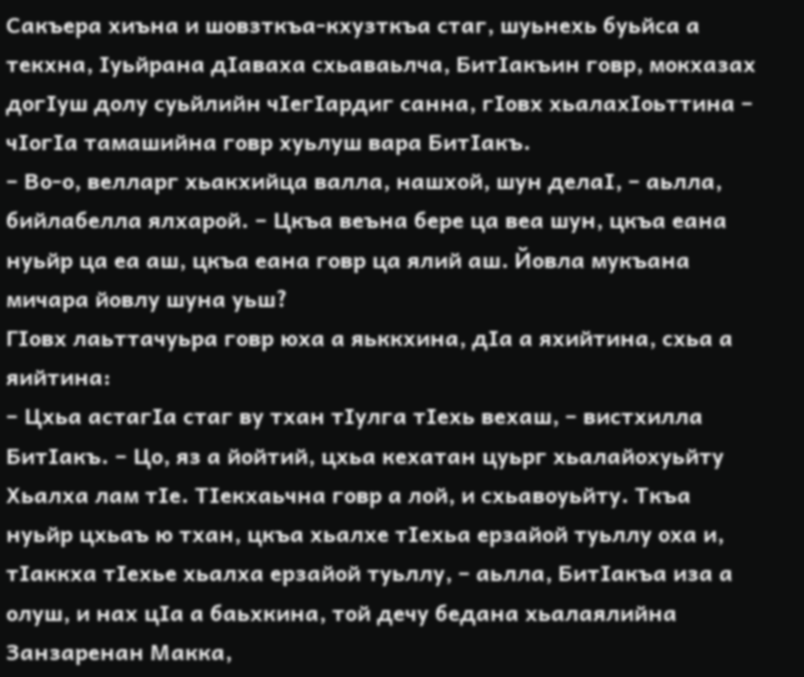Сакъера хиъна и шовзткъа-кхузткъа стаг, шуьнехь буьйса а текхна, Iуьйрана дIаваха схьаваьлча, БитIакъин говр, мокхазах догIуш долу суьйлийн чIегIардиг санна, гIовх хьалахIоьттина – чIогIа тамашийна говр хуьлуш вара БитIакъ.
– Во-о, велларг хьакхийца валла, нашхой, шун делаI, – аьлла, бийлабелла ялхарой. – Цкъа веъна бере ца веа шун, цкъа еана нуьйр ца еа аш, цкъа еана говр ца ялий аш. Йовла мукъана мичара йовлу шуна уьш?
ГIовх лаьттачуьра говр юха а яьккхина, дIа а яхийтина, схьа а яийтина:
– Цхьа астагIа стаг ву тхан тIулга тIехь вехаш, – вистхилла БитIакъ. – Цо, яз а йойтий, цхьа кехатан цуьрг хьалайохуьйту Хьалха лам тIе. ТIекхаьчна говр а лой, и схьавоуьйту. Ткъа нуьйр цхьаъ ю тхан, цкъа хьалхе тIехьа ерзайой туьллу оха и, тIаккха тIехье хьалха ерзайой туьллу, – аьлла, БитIакъа иза а олуш, и нах цIа а баьхкина, той дечу бедана хьалаялийна Занзаренан Макка,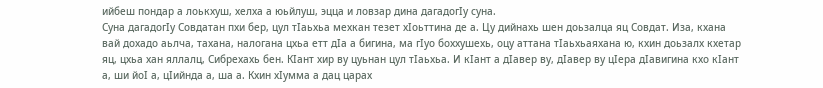ийбеш пондар а лоькхуш, хелха а юьйлуш, эцца и ловзар дина дагадогIу суна.
Суна дагадогIу Совдатан пхи бер, цул тIаьхьа мехкан тезет хIоьттина де а. Цу дийнахь шен доьзалца яц Совдат. Иза, кхана вай дохадо аьлча, тахана, налогана цхьа етт дIа а бигина, ма гIуо боххушехь, оцу аттана тIаьхьаяхана ю, кхин доьзалх кхетар яц, цхьа хан яллалц, Сибрехахь бен. КIант хир ву цуьнан цул тIаьхьа. И кIант а дIавер ву, дIавер ву цIера дIавигина кхо кIант а, ши йоI а, цIийнда а, ша а. Кхин хIумма а дац царах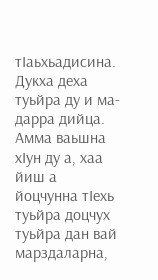тIаьхьадисина.
Дукха деха туьйра ду и ма-дарра дийца. Амма ваьшна хIун ду а, хаа йиш а йоцчунна тIехь туьйра доцчух туьйра дан вай марздаларна,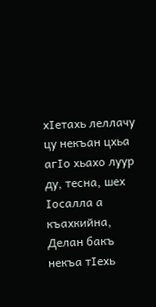хIетахь леллачу цу некъан цхьа агIо хьахо луур ду, тесна, шех Iосалла а къахкийна, Делан бакъ некъа тIехь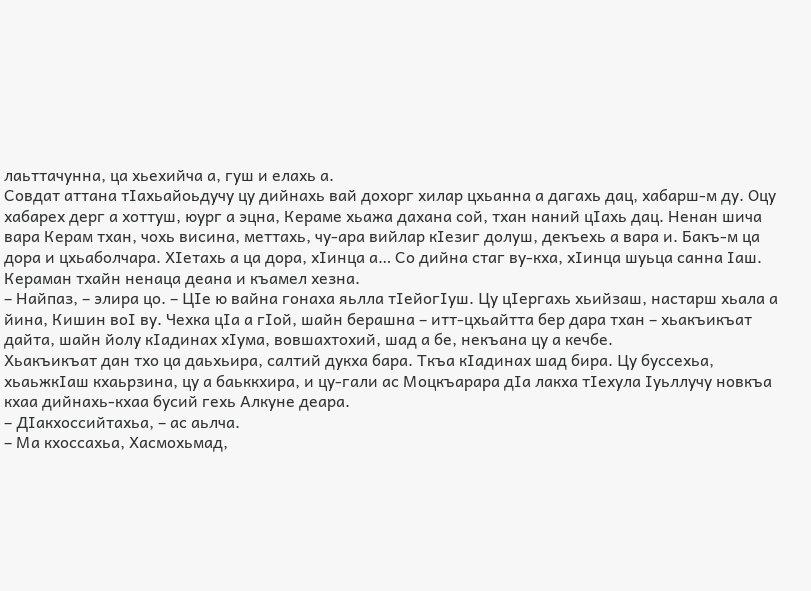лаьттачунна, ца хьехийча а, гуш и елахь а.
Совдат аттана тIахьайоьдучу цу дийнахь вай дохорг хилар цхьанна а дагахь дац, хабарш-м ду. Оцу хабарех дерг а хоттуш, юург а эцна, Кераме хьажа дахана сой, тхан наний цIахь дац. Ненан шича вара Керам тхан, чохь висина, меттахь, чу-ара вийлар кIезиг долуш, декъехь а вара и. Бакъ-м ца дора и цхьаболчара. ХIетахь а ца дора, хIинца а… Со дийна стаг ву-кха, хIинца шуьца санна Iаш. Кераман тхайн ненаца деана и къамел хезна.
– Найпаз, – элира цо. – ЦIе ю вайна гонаха яьлла тIейогIуш. Цу цIергахь хьийзаш, настарш хьала а йина, Кишин воI ву. Чехка цIа а гIой, шайн берашна – итт-цхьайтта бер дара тхан – хьакъикъат дайта, шайн йолу кIадинах хIума, вовшахтохий, шад а бе, некъана цу а кечбе.
Хьакъикъат дан тхо ца даьхьира, салтий дукха бара. Ткъа кIадинах шад бира. Цу буссехьа, хьаьжкIаш кхаьрзина, цу а баьккхира, и цу-гали ас Моцкъарара дIа лакха тIехула Iуьллучу новкъа кхаа дийнахь-кхаа бусий гехь Алкуне деара.
– ДIакхоссийтахьа, – ас аьлча.
– Ма кхоссахьа, Хасмохьмад,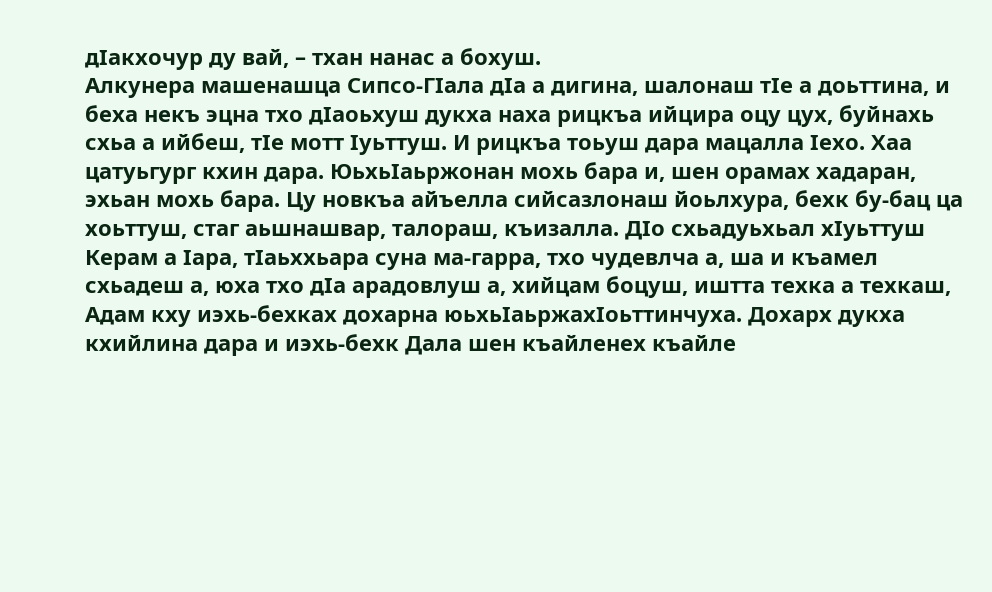дIакхочур ду вай, – тхан нанас а бохуш.
Алкунера машенашца Сипсо-ГIала дIа а дигина, шалонаш тIе а доьттина, и беха некъ эцна тхо дIаоьхуш дукха наха рицкъа ийцира оцу цух, буйнахь схьа а ийбеш, тIе мотт Iуьттуш. И рицкъа тоьуш дара мацалла Iехо. Хаа цатуьгург кхин дара. ЮьхьIаьржонан мохь бара и, шен орамах хадаран, эхьан мохь бара. Цу новкъа айъелла сийсазлонаш йоьлхура, бехк бу-бац ца хоьттуш, стаг аьшнашвар, талораш, къизалла. ДIо схьадуьхьал хIуьттуш Керам а Iара, тIаьххьара суна ма-гарра, тхо чудевлча а, ша и къамел схьадеш а, юха тхо дIа арадовлуш а, хийцам боцуш, иштта техка а техкаш, Адам кху иэхь-бехках дохарна юьхьIаьржахIоьттинчуха. Дохарх дукха кхийлина дара и иэхь-бехк Дала шен къайленех къайле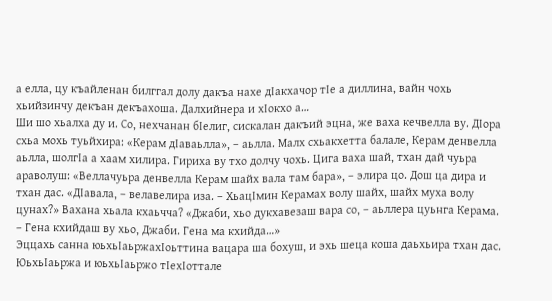а елла, цу къайленан билггал долу дакъа нахе дIакхачор тIе а диллина, вайн чохь хьийзинчу декъан декъахоша. Далхийнера и хIокхо а…
Ши шо хьалха ду и. Со, нехчанан бIелиг, сискалан дакъий эцна, же ваха кечвелла ву. ДIора схьа мохь туьйхира: «Керам дIаваьлла», – аьлла. Малх схьакхетта балале, Керам денвелла аьлла, шолгIа а хаам хилира. Гириха ву тхо долчу чохь. Цига ваха шай, тхан дай чуьра араволуш: «Веллачуьра денвелла Керам шайх вала там бара», – элира цо. Дош ца дира и тхан дас. «ДIавала, – велавелира иза. – ХьацIмин Керамах волу шайх, шайх муха волу цунах?» Вахана хьала кхаьчча? «Джаби, хьо дукхавезаш вара со, – аьллера цуьнга Керама. – Гена кхийдаш ву хьо, Джаби. Гена ма кхийда…»
Эццахь санна юьхьIаьржахIоьттина вацара ша бохуш, и эхь шеца коша даьхьира тхан дас. ЮьхьIаьржа и юьхьIаьржо тIехIоттале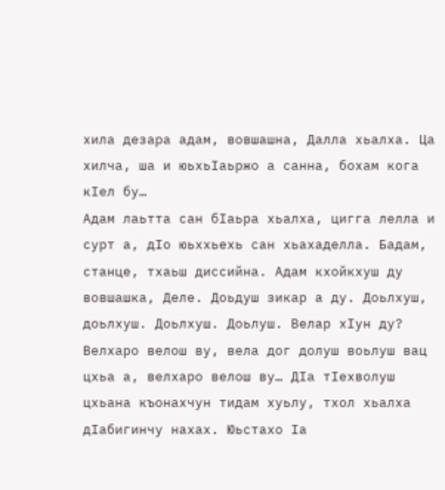хила дезара адам, вовшашна, Далла хьалха. Ца хилча, ша и юьхьIаьржо а санна, бохам кога кIел бу…
Адам лаьтта сан бIаьра хьалха, цигга лелла и сурт а, дIо юьххьехь сан хьахаделла. Бадам, станце, тхаьш диссийна. Адам кхойкхуш ду вовшашка, Деле. Доьдуш зикар а ду. Доьлхуш, доьлхуш. Доьлхуш. Доьлуш. Велар хIун ду? Велхаро велош ву, вела дог долуш воьлуш вац цхьа а, велхаро велош ву… ДIа тIехволуш цхьана къонахчун тидам хуьлу, тхол хьалха дIабигинчу нахах. Юьстахо Iа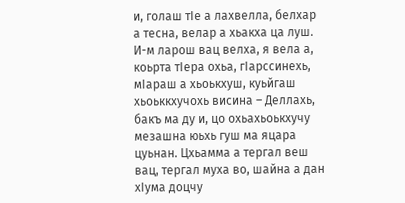и, голаш тIе а лахвелла, белхар а тесна, велар а хьакха ца луш. И-м ларош вац велха, я вела а, коьрта тIера охьа, гIарссинехь, мIараш а хьоькхуш, куьйгаш хьоьккхучохь висина – Деллахь, бакъ ма ду и, цо охьахьоькхучу мезашна юьхь гуш ма яцара цуьнан. Цхьамма а тергал веш вац, тергал муха во, шайна а дан хIума доцчу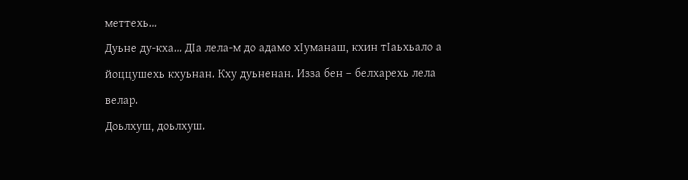меттехь…
Дуьне ду-кха… ДIа лела-м до адамо хIуманаш, кхин тIаьхьало а йоццушехь кхуьнан. Кху дуьненан. Изза бен – белхарехь лела велар.
Доьлхуш, доьлхуш.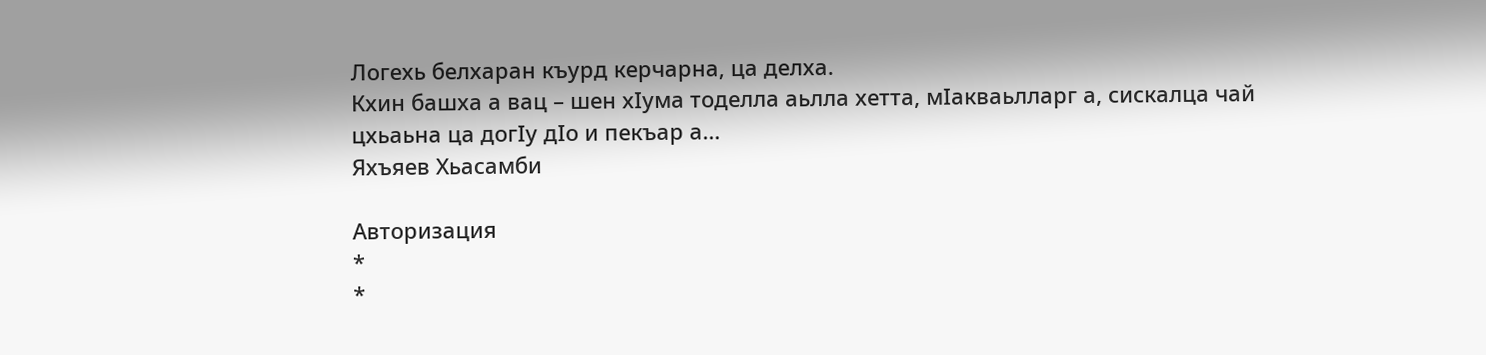Логехь белхаран къурд керчарна, ца делха.
Кхин башха а вац – шен хIума тоделла аьлла хетта, мIакваьлларг а, сискалца чай цхьаьна ца догIу дIо и пекъар а…
Яхъяев Хьасамби

Авторизация
*
*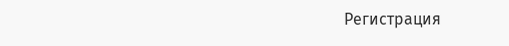Регистрация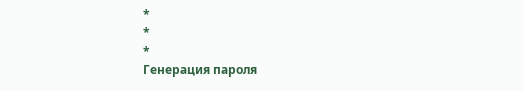*
*
*
Генерация пароля